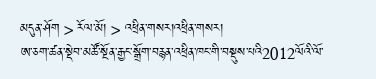མདུན་ཤོག > རོལ་མོ། > འཕྲིན་གསར།འཕྲིན་གསར།
ཨ་ཅག་ཚན་སྡེབ་མཚོ་སྔོན་རྒྱང་སྒྲོག་བརྙན་འཕྲིན་ཁང་གི་བསྡུས་པའི2012ལོའི་ལོ་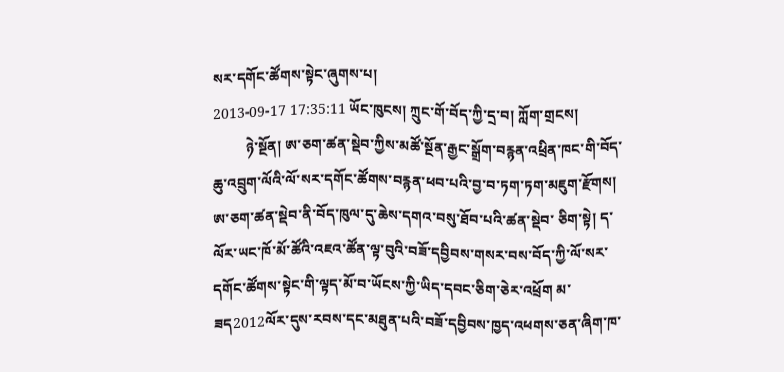སར་དགོང་ཚོགས་སྟེང་ཞུགས་པ།
2013-09-17 17:35:11 ཡོང་ཁུངས། ཀྲུང་གོ་བོད་ཀྱི་དྲ་བ། ཀློག་གྲངས།
         ཉེ་སྔོན། ཨ་ཅག་ཚན་སྡེབ་ཀྱིས་མཚོ་སྔོན་རྒྱང་སྒྲོག་བརྙན་འཕྲིན་ཁང་གི་བོད་ཆུ་འབྲུག་ལོའི་ལོ་སར་དགོང་ཚོགས་བརྙན་ཕབ་པའི་བྱ་བ་ཏག་ཏག་མཇུག་རྫོགས། ཨ་ཅག་ཚན་སྡེབ་ནི་བོད་ཁུལ་དུ་ཆེས་དགའ་བསུ་ཐོབ་པའི་ཚན་སྡེབ་ ཅིག་སྟེ། ད་ལོར་ཡང་ཁོ་མོ་ཚོའི་འཇའ་ཚོན་ལྟ་བུའི་བཟོ་དབྱིབས་གསར་བས་བོད་ཀྱི་ལོ་སར་དགོང་ཚོགས་སྟེང་གི་ལྟད་མོ་བ་ཡོངས་ཀྱི་ཡིད་དབང་ཅིག་ཅེར་འཕྲོག མ་ཟད2012ལོར་དུས་རབས་དང་མཐུན་པའི་བཟོ་དབྱིབས་ཁྱད་འཕགས་ཅན་ཞིག་ཁ་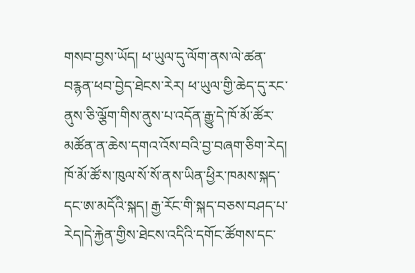གསབ་བྱས་ཡོད། ཕ་ཡུལ་དུ་ལོག་ནས་ལེ་ཚན་བརྙན་ཕབ་བྱེད་ཐེངས་རེར། ཕ་ཡུལ་གྱི་ཆེད་དུ་རང་ནུས་ཅི་ལྕོག་གིས་ནུས་པ་འདོན་རྒྱུ་དེ་ཁོ་མོ་ཚོར་མཚོན་ན་ཆེས་དགའ་འོས་བའི་བྱ་བཞག་ཅིག་རེད། ཁོ་མོ་ཚོ་ས་ཁུལ་སོ་སོ་ནས་ཡིན་ཕྱིར་ཁམས་སྐད་དང་ཨ་མདོའི་སྐད། རྒྱ་རོང་གི་སྐད་བཅས་བཤད་པ་རེད།དེ་རྐྱེན་གྱིས་ཐེངས་འདིའི་དགོང་ཚོགས་དང་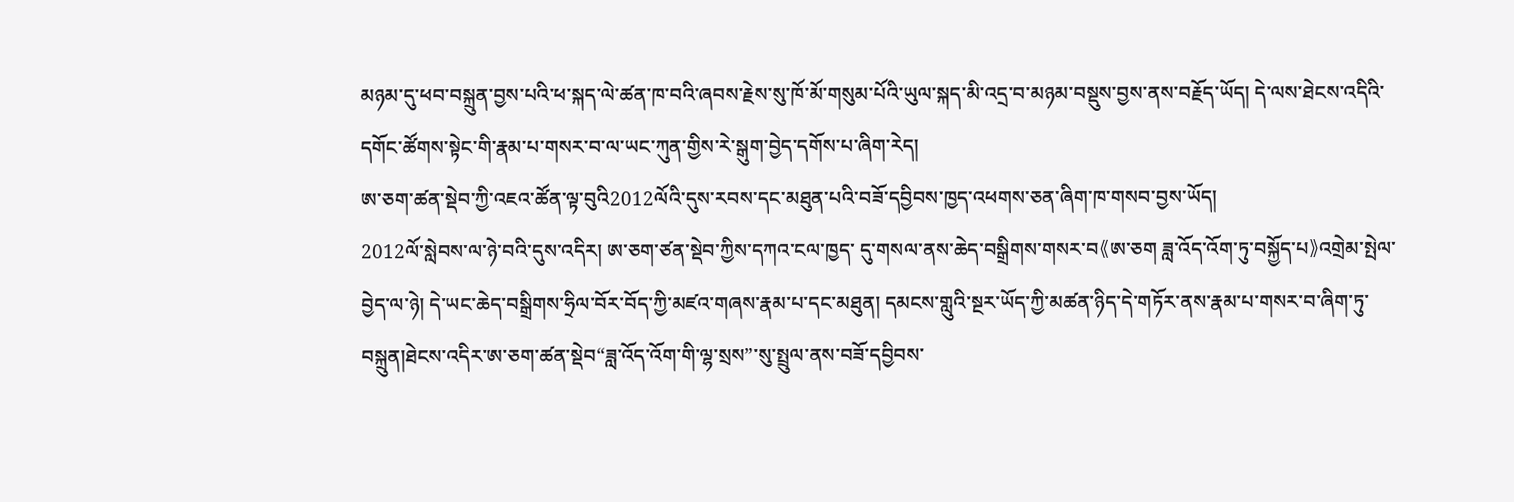མཉམ་དུ་ཕབ་བསྐྲུན་བྱས་པའི་ཕ་སྐད་ལེ་ཚན་ཁ་བའི་ཞབས་རྗེས་སུ་ཁོ་མོ་གསུམ་པོའི་ཡུལ་སྐད་མི་འདྲ་བ་མཉམ་བསྡུས་བྱས་ནས་བརྗོད་ཡོད། དེ་ལས་ཐེངས་འདིའི་དགོང་ཚོགས་སྟེང་གི་རྣམ་པ་གསར་བ་ལ་ཡང་ཀུན་གྱིས་རེ་སྒུག་བྱེད་དགོས་པ་ཞིག་རེད།
ཨ་ཅག་ཚན་སྡེབ་ཀྱི་འཇའ་ཚོན་ལྟ་བུའི2012ལོའི་དུས་རབས་དང་མཐུན་པའི་བཟོ་དབྱིབས་ཁྱད་འཕགས་ཅན་ཞིག་ཁ་གསབ་བྱས་ཡོད།
2012ལོ་སླེབས་ལ་ཉེ་བའི་དུས་འདིར། ཨ་ཅག་ཙན་སྡེབ་ཀྱིས་དཀའ་ངལ་ཁྱད་ དུ་གསལ་ནས་ཆེད་བསྒྲིགས་གསར་བ《ཨ་ཅག ཟླ་འོད་འོག་ཏུ་བསྐྱོད་པ》འགྲེམ་སྤེལ་བྱེད་ལ་ཉེ། དེ་ཡང་ཆེད་བསྒྲིགས་ཧྲིལ་བོར་བོད་ཀྱི་མཛའ་གཞས་རྣམ་པ་དང་མཐུན། དམངས་གླུའི་སྔར་ཡོད་ཀྱི་མཚན་ཉིད་དེ་གཏོར་ནས་རྣམ་པ་གསར་བ་ཞིག་ཏུ་བསྐྲུན།ཐེངས་འདིར་ཨ་ཅག་ཚན་སྡེབ“ཟླ་འོད་འོག་གི་ལྷ་སྲས”་སུ་སྤྲུལ་ནས་བཟོ་དབྱིབས་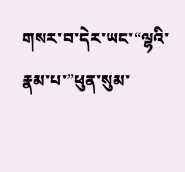གསར་བ་དེར་ཡང་“ལྷའི་རྣམ་པ་”ཕུན་སུམ་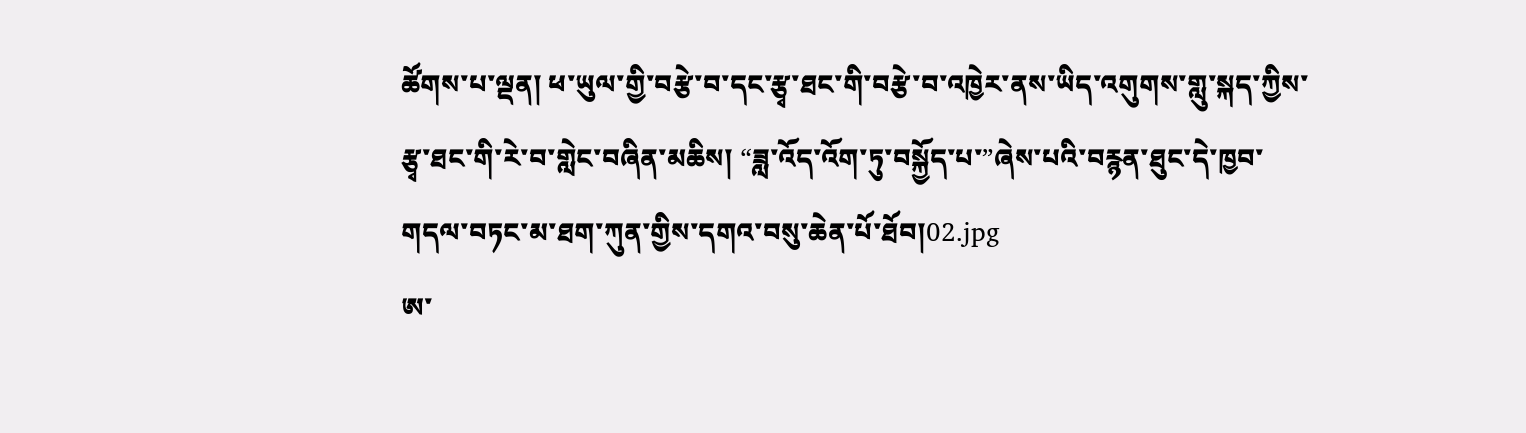ཚོགས་པ་ལྡན། ཕ་ཡུལ་གྱི་བརྩེ་བ་དང་རྩྭ་ཐང་གི་བརྩེ་བ་འཁྱེར་ནས་ཡིད་འགུགས་གླུ་སྐད་ཀྱིས་རྩྭ་ཐང་གི་རེ་བ་གླེང་བཞིན་མཆིས། “ཟླ་འོད་འོག་ཏུ་བསྐྱོད་པ་”ཞེས་པའི་བརྙན་ཐུང་དེ་ཁྱབ་གདལ་བཏང་མ་ཐག་ཀུན་གྱིས་དགའ་བསུ་ཆེན་པོ་ཐོབ།02.jpg
ཨ་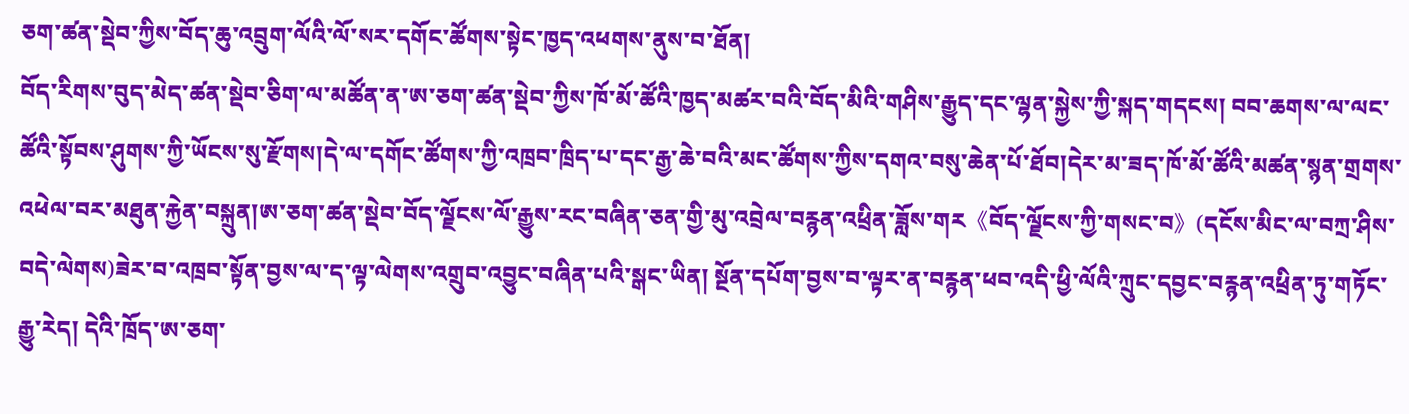ཅག་ཚན་སྡེབ་ཀྱིས་བོད་ཆུ་འབྲུག་ལོའི་ལོ་སར་དགོང་ཚོགས་སྟེང་ཁྱད་འཕགས་ནུས་བ་ཐོན།
བོད་རིགས་བུད་མེད་ཚན་སྡེབ་ཅིག་ལ་མཚོན་ན་ཨ་ཅག་ཚན་སྡེབ་ཀྱིས་ཁོ་མོ་ཚོའི་ཁྱད་མཚར་བའི་བོད་མིའི་གཤིས་རྒྱུད་དང་ལྷན་སྐྱེས་ཀྱི་སྐད་གདངས། བབ་ཆགས་ལ་ལང་ཚོའི་སྟོབས་ཤུགས་ཀྱི་ཡོངས་སུ་རྫོགས།དེ་ལ་དགོང་ཚོགས་ཀྱི་འཁྲབ་ཁྲིད་པ་དང་རྒྱ་ཆེ་བའི་མང་ཚོགས་ཀྱིས་དགའ་བསུ་ཆེན་པོ་ཐོབ།དེར་མ་ཟད་ཁོ་མོ་ཚོའི་མཚན་སྙན་གྲགས་འཕེལ་བར་མཐུན་རྐྱེན་བསྐྲུན།ཨ་ཅག་ཚན་སྡེབ་བོད་ལྗོངས་ལོ་རྒྱུས་རང་བཞིན་ཅན་གྱི་མུ་འབྲེལ་བརྙན་འཕྲིན་ཟློས་གར《བོད་ལྗོངས་ཀྱི་གསང་བ》(དངོས་མིང་ལ་བཀྲ་ཤིས་བདེ་ལེགས)ཟེར་བ་འཁྲབ་སྟོན་བྱས་ལ་ད་ལྟ་ལེགས་འགྲུབ་འབྱུང་བཞིན་པའི་སྒང་ཡིན། སྔོན་དཔོག་བྱས་བ་ལྟར་ན་བརྙན་ཕབ་འདི་ཕྱི་ལོའི་ཀྲུང་དབྱང་བརྙན་འཕྲིན་ཏུ་གཏོང་རྒྱུ་རེད། དེའི་ཁྲོད་ཨ་ཅག་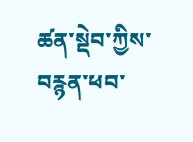ཚན་སྡེབ་ཀྱིས་བརྙན་ཕབ་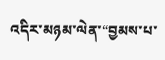འདིར་མཉམ་ལེན་“བྱམས་པ་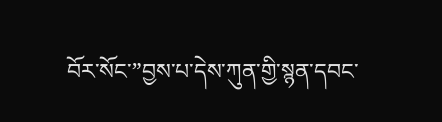བོར་སོང་”བྱས་པ་དེས་ཀུན་གྱི་སྙན་དབང་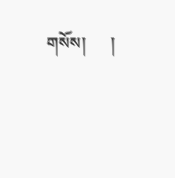གསོས།      །